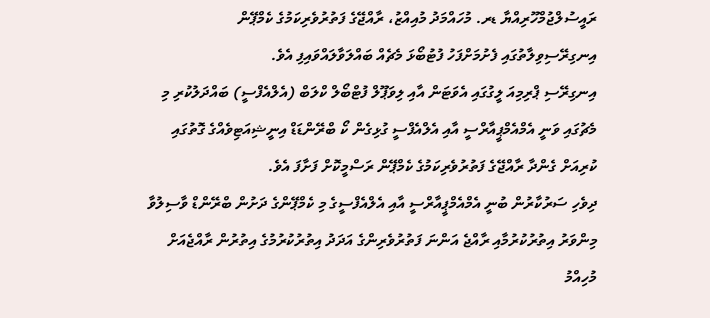ރައީސުލްޖުމްހޫރިއްޔާ ޑރ. މުހައްމަދު މުއިއްޒު، ރާއްޖޭގެ ފަތުރުވެރިކަމުގެ ކެމްޕޭން އިނގިރޭސިވިލާތުގައި ފެށުމަށްފަހު ފުޓުބޯޅަ މެޗެއް ބައްލަވާލައްވައިފި އެވެ.
އިނގިރޭސި ޕްރިމިއަ ލީގުގައި އެވަޓަން އާއި ލިވަޕޫލް ފުޓްބޯލް ކްލަބް (އެލްއެފްސީ) ބައްދަލުކުރި މި މެޗުގައި ވަނީ އެމްއެމްޕީއާރްސީ އާއި އެލްއެފްސީ ގުޅިގެން ކޯ ބްރޭންޑަޑް އިނީޝިއަޓިވެއްގެ ގޮތުގައި ކުރިއަށް ގެންދާ ރާއްޖޭގެ ފަތުރުވެރިކަމުގެ ކެމްޕޭން ރަސްމީކޮށް ފަށާފަ އެވެ.
ދިވެހި ސަރުކާރުން ބުނީ އެމްއެމްޕީއާރްސީ އާއި އެލްއެފްސީގެ މި ކެމްޕޭންގެ ދަށުން ބްރޭންޑް ވާސިލުވާ މިންވަރު އިތުރުކުރުމާއި ރާއްޖެ އަންނަ ފަތުރުވެރިންގެ އަދަދު އިތުރުކުރުމުގެ އިތުރުން ރާއްޖެއަށް މުހިއްމު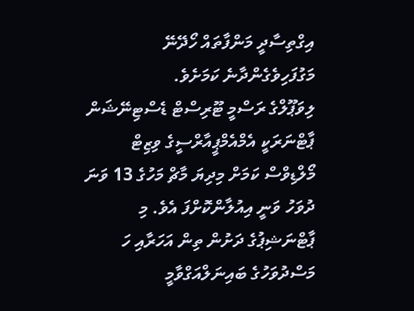އިގްތިސާދީ މަންފާތައް ހޯދޭނޭ މަގުފަހިވެގެންދާނެ ކަމަށެވެ.
ލިވަޕޫލްގެ ރަސްމީ ޓޫރިސްޓް ޑެސްޓިނޭޝަން ޕާޓްނަރަކީ އެމްއެމްޕީއާރްސީގެ ވިޒިޓް މޯލްޑިވްސް ކަމަށް މިދިޔަ މާޗް މަހުގެ 13 ވަނަ ދުވަހު ވަނީ އިއުލާންކޮށްފަ އެވެ. މި ޕާޓްނަޝިޕުގެ ދަށުން ތިން އަހަރާއި ހަ މަސްދުވަހުގެ ބައިނަލްއަގްވާމީ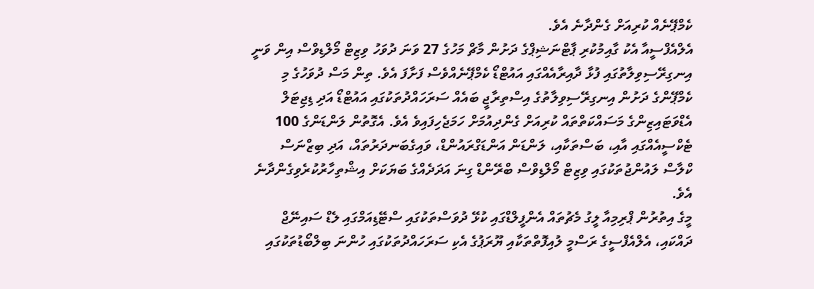ކެމްޕޭނެއް ކުރިއަށް ގެންދާނެ އެވެ.
އެލްއެފްސީއާ އެކު ގާއިމުކުރި ޕާޓްނަޝިޕްގެ ދަށުން މާޗް މަހުގެ 27 ވަނަ ދުވަހު ވިޒިޓް މޯލްޑިވްސް އިން ވަނީ އިނގިރޭސިވިލާތުގައި ފުޅާ ދާއިރާއެއްގައި އައުޓްޑޯ ކެމްޕޭނެއްވެސް ފަށާފަ އެވެ. ތިން މަސް ދުވަހުގެ މި ކެމްޕޭންގެ ދަށުން އިނގިރޭސިވިލާތުގެ އިސްތިރާޖީ ބައެއް ސަރަހައްދުތަކުގައި އައުޓްޑޯ އަދި ޑިޖިޓަލް އެޑްވަޓައިޒިންގެ މަސައްކަތްތައް ކުރިއަށް ގެންދިއުމަށް ހަމަޖެހިފައިވެ އެވެ. އެގޮތުން ލަންޑަންގެ 100 ޓެކްސީއެއްގައި އާއި، ބަސްތަކާއި، ލަންޑަން އަންޑަގްރައުންޑް، ވައިގެބަނދަރުތައް، އަދި ބިޒްނަސް ކްލާސް ލައުންޖުތަކުގައި ވިޒިޓް މޯލްޑިވްސް ބްރޭންޑް ގިނަ އަދަދެއްގެ ބަޔަކަށް އިޝްތިހާރުކުރެވިގެންދާނެ އެވެ.
މީގެ އިތުރުން ޕްރިމިއާ ލީގު މެޗުތައް އެންފީލްޑްގައި ކުޅޭ ދުވަސްތަކުގައި ސްޓޭޑިއަމްގައި ލެޑް ސައިނޭޖް ދައްކައި، އެލްއެފްސީގެ ރަސްމީ ލުއިފޮތްތަކާއި ޔޫރަޕުގެ އެކި ސަރަހައްދުތަކުގައި ހުންނަ ބިލްބޯޑުތަކުގައި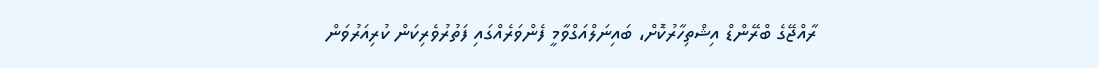ރާއްޖޭގެ ބްރޭންޑް އިޝްތިހާރުކޮށް، ބައިނަލްއަގްވާމީ ފެންވަރެއްގައި ފަތުރުވެރިކަން ކުރިއަރުވަން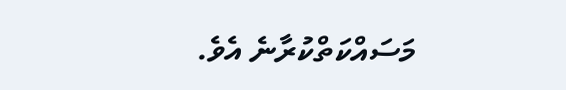މަސައްކަތްކުރާނެ އެވެ.